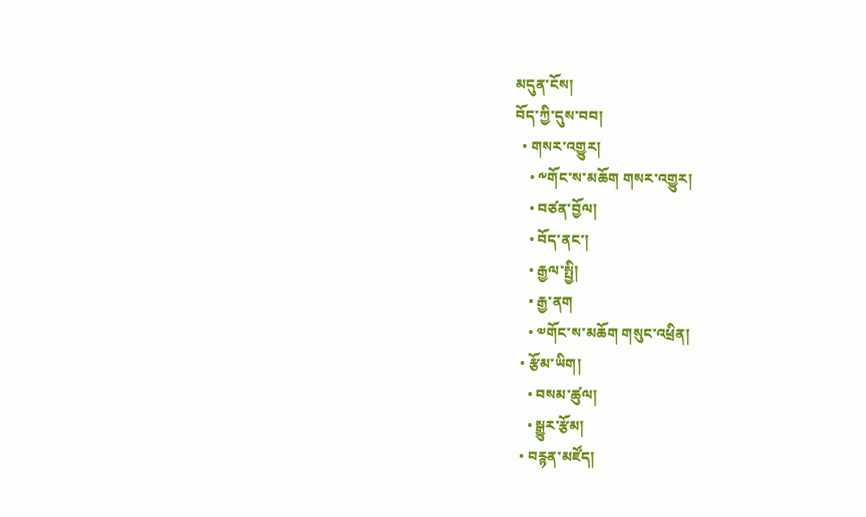མདུན་ངོས།
བོད་ཀྱི་དུས་བབ།
  • གསར་འགྱུར།
    • ༸གོང་ས་མཆོག གསར་འགྱུར།
    • བཙན་བྱོལ།
    • བོད་ནང་།
    • རྒྱལ་སྤྱི།
    • རྒྱ་ནག
    • ༧གོང་ས་མཆོག གསུང་འཕྲིན།
  • རྩོམ་ཡིག།
    • བསམ་ཚུལ།
    • སྒྱུར་རྩོམ།
  • བརྙན་མཛོད།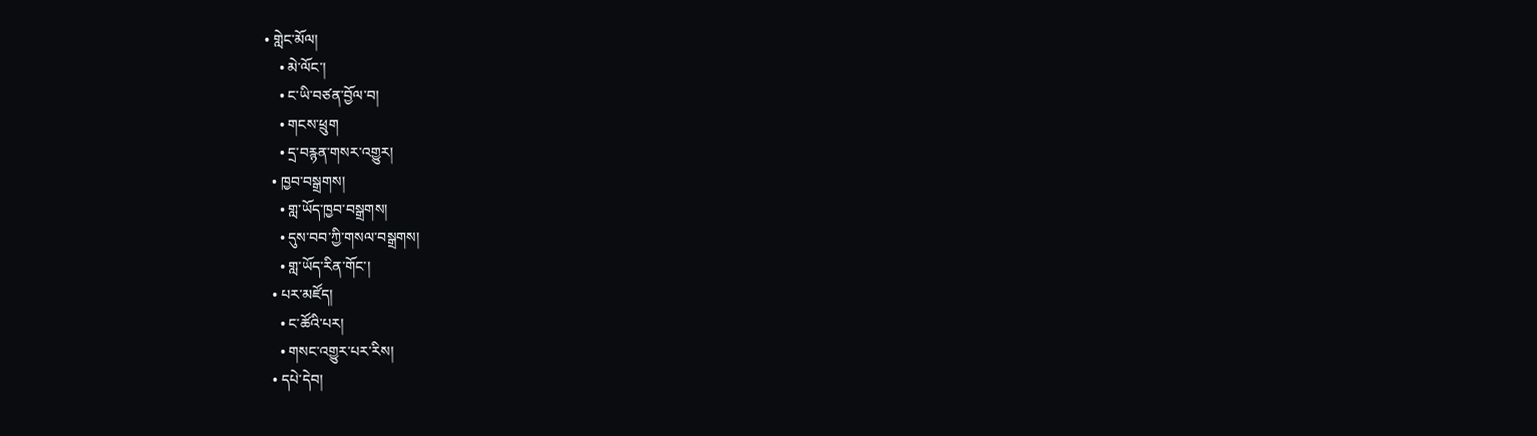• གླེང་མོལ།
    • མེ་ལོང་།
    • ང་ཡི་བཙན་བྱོལ་བ།
    • གངས་ཕྲུག
    • དྲ་བརྙན་གསར་འགྱུར།
  • ཁྱབ་བསྒྲགས།
    • གླ་ཡོད་ཁྱབ་བསྒྲགས།
    • དུས་བབ་ཀྱི་གསལ་བསྒྲགས།
    • གླ་ཡོད་རིན་གོང་།
  • པར་མཛོད།
    • ང་ཚོའི་པར།
    • གསང་འགྱུར་པར་རིས།
  • དཔེ་དེབ།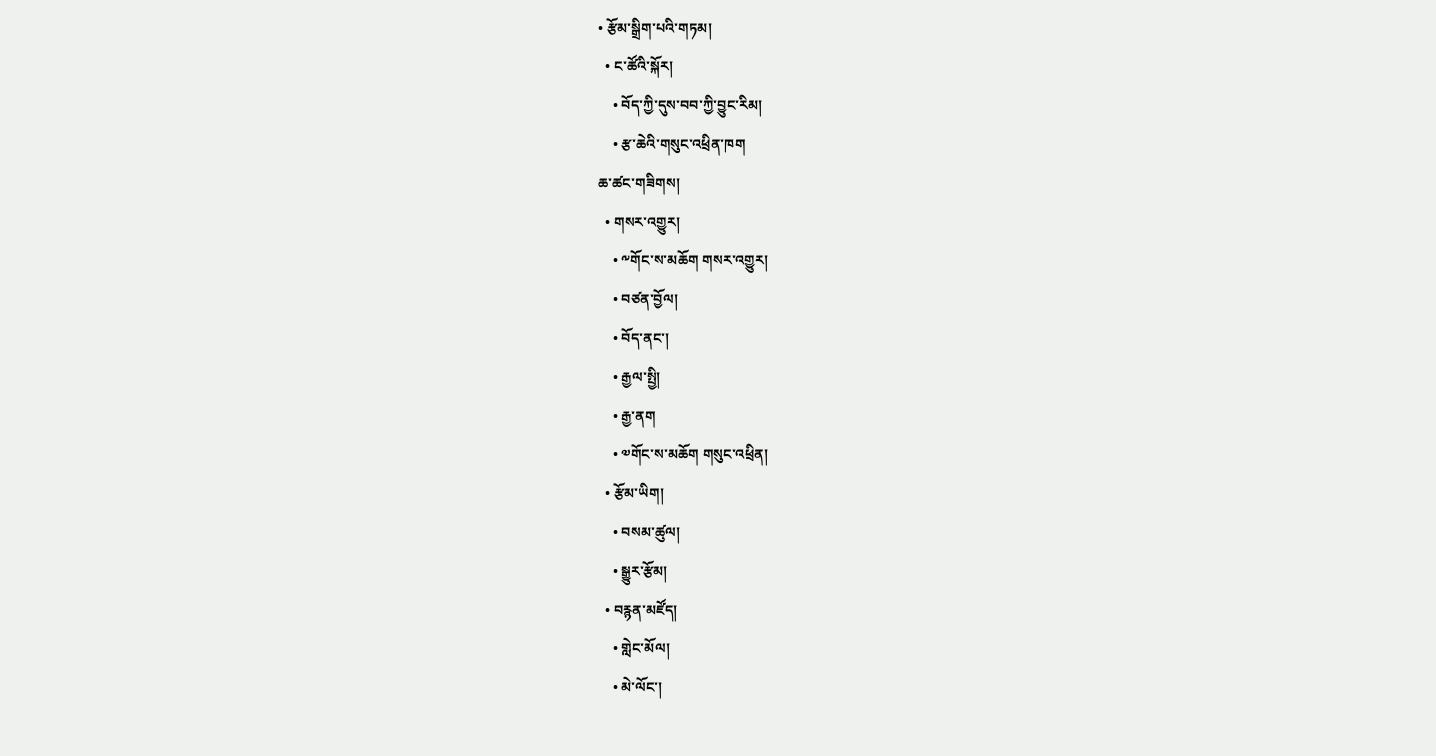• རྩོམ་སྒྲིག་པའི་གཏམ།
  • ང་ཚོའི་སྐོར།
    • བོད་ཀྱི་དུས་བབ་ཀྱི་བྱུང་རིམ།
    • རྩ་ཆེའི་གསུང་འཕྲིན་ཁག
ཆ་ཚང་གཟིགས།
  • གསར་འགྱུར།
    • ༸གོང་ས་མཆོག གསར་འགྱུར།
    • བཙན་བྱོལ།
    • བོད་ནང་།
    • རྒྱལ་སྤྱི།
    • རྒྱ་ནག
    • ༧གོང་ས་མཆོག གསུང་འཕྲིན།
  • རྩོམ་ཡིག།
    • བསམ་ཚུལ།
    • སྒྱུར་རྩོམ།
  • བརྙན་མཛོད།
    • གླེང་མོལ།
    • མེ་ལོང་།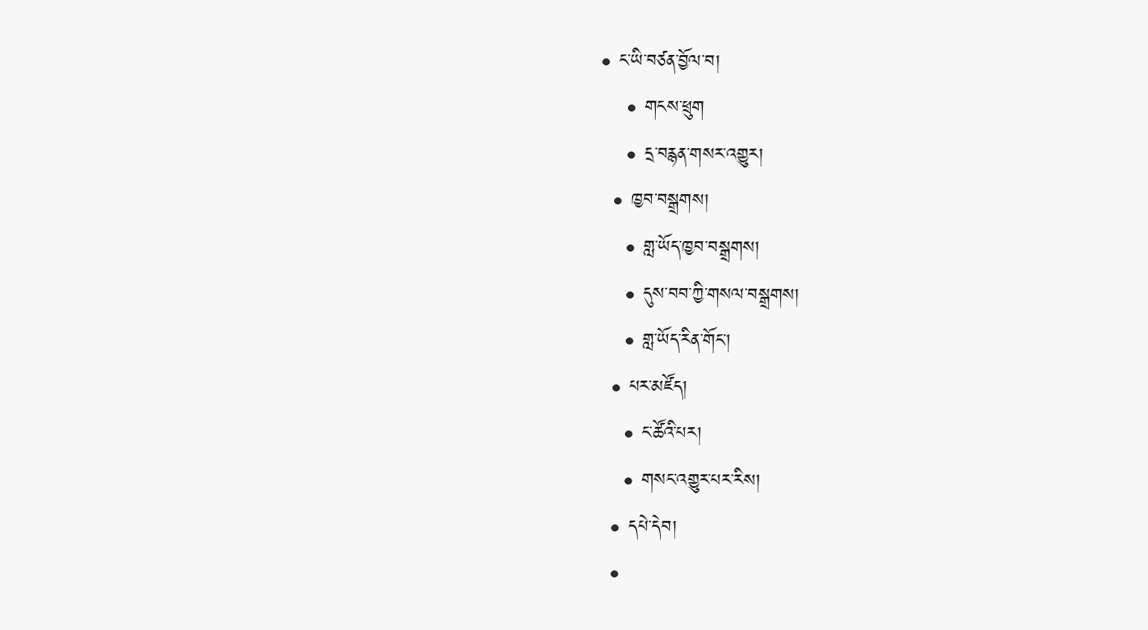• ང་ཡི་བཙན་བྱོལ་བ།
    • གངས་ཕྲུག
    • དྲ་བརྙན་གསར་འགྱུར།
  • ཁྱབ་བསྒྲགས།
    • གླ་ཡོད་ཁྱབ་བསྒྲགས།
    • དུས་བབ་ཀྱི་གསལ་བསྒྲགས།
    • གླ་ཡོད་རིན་གོང་།
  • པར་མཛོད།
    • ང་ཚོའི་པར།
    • གསང་འགྱུར་པར་རིས།
  • དཔེ་དེབ།
  •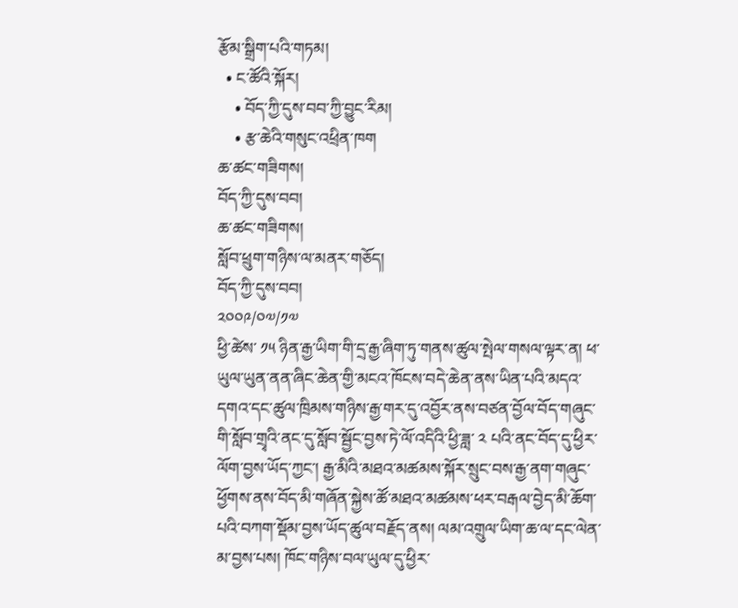རྩོམ་སྒྲིག་པའི་གཏམ།
  • ང་ཚོའི་སྐོར།
    • བོད་ཀྱི་དུས་བབ་ཀྱི་བྱུང་རིམ།
    • རྩ་ཆེའི་གསུང་འཕྲིན་ཁག
ཆ་ཚང་གཟིགས།
བོད་ཀྱི་དུས་བབ།
ཆ་ཚང་གཟིགས།
སློབ་ཕྲུག་གཉིས་ལ་མནར་གཅོད།
བོད་ཀྱི་དུས་བབ།
༢༠༠༩/༠༧/༡༧
ཕྱི་ཚེས་ ༡༥ ཉིན་རྒྱ་ཡིག་གི་དྲ་རྒྱ་ཞིག་ཏུ་གནས་ཚུལ་སྤེལ་གསལ་ལྟར་ན། ཕ་ཡུལ་ཡུན་ནན་ཞིང་ཆེན་གྱི་མངའ་ཁོངས་བདེ་ཆེན་ནས་ཡིན་པའི་མདའ་དགའ་དང་ཚུལ་ཁྲིམས་གཉིས་རྒྱ་གར་དུ་འབྱོར་ནས་བཙན་བྱོལ་བོད་གཞུང་གི་སློབ་གྲྭའི་ནང་དུ་སློབ་སྦྱོང་བྱས་ཏེ་ལོ་འདིའི་ཕྱི་ཟླ་ ༢ པའི་ནང་བོད་དུ་ཕྱིར་ལོག་བྱས་ཡོད་ཀྱང་། རྒྱ་མིའི་མཐའ་མཚམས་སྐོར་སྲུང་བས་རྒྱ་ནག་གཞུང་ཕྱོགས་ནས་བོད་མི་གཞོན་སྐྱེས་ཚོ་མཐའ་མཚམས་ཕར་བརྒལ་བྱེད་མི་ཆོག་པའི་བཀག་སྡོམ་བྱས་ཡོད་ཚུལ་བརྗོད་ནས། ལམ་འགྲུལ་ཡིག་ཆ་ལ་དང་ལེན་མ་བྱས་པས། ཁོང་གཉིས་བལ་ཡུལ་དུ་ཕྱིར་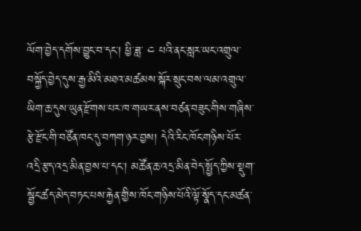ལོག་བྱེད་དགོས་བྱུང་བ་དང་། ཕྱི་ཟླ་ ༤ པའི་ནང་སླར་ཡང་འགྲུལ་བསྐྱོད་བྱེད་དུས་རྒྱ་མིའི་མཐའ་མཚམས་སྐོར་སྲུང་བས་ལམ་འགྲུལ་ཡིག་ཆ་དུས་ཡུན་རྫོགས་པར་ཁ་གཡར་ནས་བཙན་བཟུང་གིས་གཞིས་རྩེ་རྫོང་གི་བཙོན་ཁང་དུ་བཀག་ཉར་བྱས། དེའི་རིང་ཁོང་གཉིས་པོར་འདྲི་རྩད་འདྲ་མིན་བྱས་པ་དང་། མཚོན་ཆ་འདྲ་མིན་བེད་སྤྱོད་ཀྱིས་སྡུག་སྦྱོང་ཚད་མེད་བཏང་པས་རྐྱེན་གྱིས་ཁོང་གཉིས་པོའི་ལྟོ་སྣོད་དང་མཚན་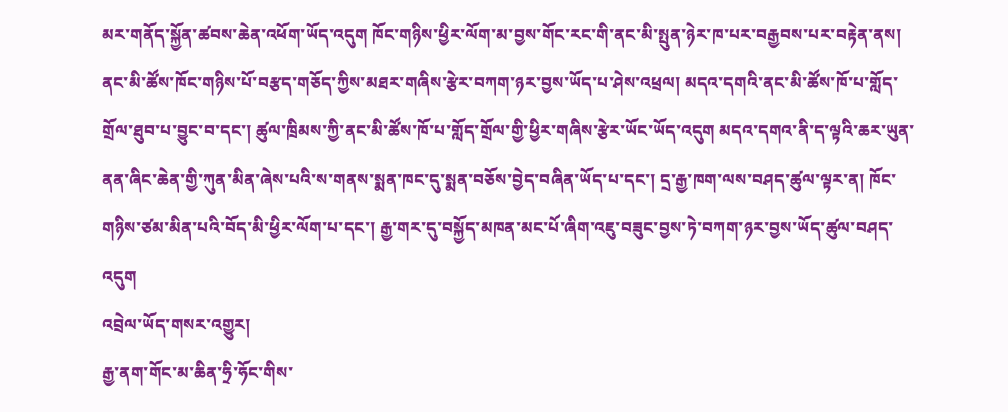མར་གནོད་སྐྱོན་ཚབས་ཆེན་འཕོག་ཡོད་འདུག ཁོང་གཉིས་ཕྱིར་ལོག་མ་བྱས་གོང་རང་གི་ནང་མི་སྤུན་ཉེར་ཁ་པར་བརྒྱབས་པར་བརྟེན་ནས། ནང་མི་ཚོས་ཁོང་གཉིས་པོ་བརྩད་གཅོད་ཀྱིས་མཐར་གཞིས་རྩེར་བཀག་ཉར་བྱས་ཡོད་པ་ཤེས་འཕྲལ། མདའ་དགའི་ནང་མི་ཚོས་ཁོ་པ་གློད་གྲོལ་ཐུབ་པ་བྱུང་བ་དང་། ཚུལ་ཁྲིམས་ཀྱི་ནང་མི་ཚོས་ཁོ་པ་གློད་གྲོལ་གྱི་ཕྱིར་གཞིས་རྩེར་ཡོང་ཡོད་འདུག མདའ་དགའ་ནི་ད་ལྟའི་ཆར་ཡུན་ནན་ཞིང་ཆེན་གྱི་ཀུན་མིན་ཞེས་པའི་ས་གནས་སྨན་ཁང་དུ་སྨན་བཅོས་བྱེད་བཞིན་ཡོད་པ་དང་། དྲ་རྒྱ་ཁག་ལས་བཤད་ཚུལ་ལྟར་ན། ཁོང་གཉིས་ཙམ་མིན་པའི་བོད་མི་ཕྱིར་ལོག་པ་དང་། རྒྱ་གར་དུ་བསྐྱོད་མཁན་མང་པོ་ཞིག་འཇུ་བཟུང་བྱས་ཏེ་བཀག་ཉར་བྱས་ཡོད་ཚུལ་བཤད་འདུག
འབྲེལ་ཡོད་གསར་འགྱུར།
རྒྱ་ནག་གོང་མ་ཆིན་ཧྲི་ཧོང་གིས་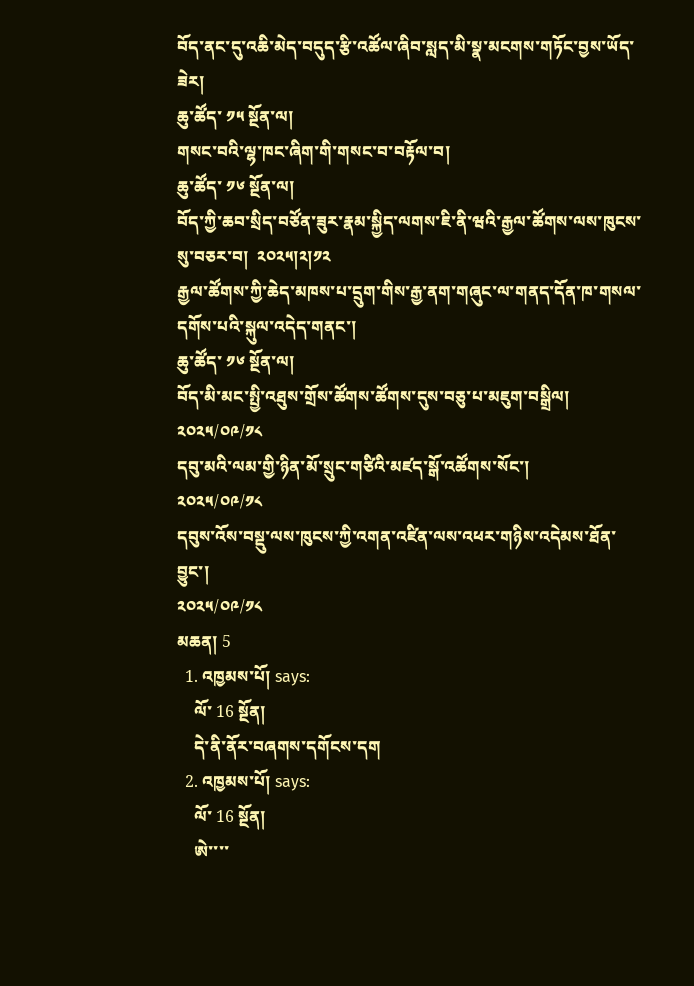བོད་ནང་དུ་འཆི་མེད་བདུད་རྩི་འཚོལ་ཞིབ་སླད་མི་སྣ་མངགས་གཏོང་བྱས་ཡོད་ཟེར།
ཆུ་ཚོད་ ༡༥ སྔོན་ལ།
གསང་བའི་ལྷ་ཁང་ཞིག་གི་གསང་བ་བརྟོལ་བ།
ཆུ་ཚོད་ ༡༦ སྔོན་ལ།
བོད་ཀྱི་ཆབ་སྲིད་བཙོན་ཟུར་རྣམ་སྐྱིད་ལགས་ཇི་ནི་ཝའི་རྒྱལ་ཚོགས་ལས་ཁུངས་སུ་བཅར་བ།  ༢༠༢༥།༢།༡༢
རྒྱལ་ཚོགས་ཀྱི་ཆེད་མཁས་པ་དྲུག་གིས་རྒྱ་ནག་གཞུང་ལ་གནད་དོན་ཁ་གསལ་དགོས་པའི་སྐུལ་འདེད་གནང་།
ཆུ་ཚོད་ ༡༦ སྔོན་ལ།
བོད་མི་མང་སྤྱི་འཐུས་གྲོས་ཚོགས་ཚོགས་དུས་བཅུ་པ་མཇུག་བསྒྲིལ།
༢༠༢༥/༠༩/༡༨
དབུ་མའི་ལམ་གྱི་ཉིན་མོ་སྲུང་གཙིའི་མཛད་སྒོ་འཚོགས་སོང་།
༢༠༢༥/༠༩/༡༨
དབུས་འོས་བསྡུ་ལས་ཁུངས་ཀྱི་འགན་འཛིན་ལས་འཕར་གཉིས་འདེམས་ཐོན་བྱུང་།
༢༠༢༥/༠༩/༡༨
མཆན། 5
  1. འཁྱམས་པོ། says:
    ལོ་ 16 སྔོན།
    དེ་ནི་ནོར་བཞགས་དགོངས་དག
  2. འཁྱམས་པོ། says:
    ལོ་ 16 སྔོན།
    ཨེ་་་་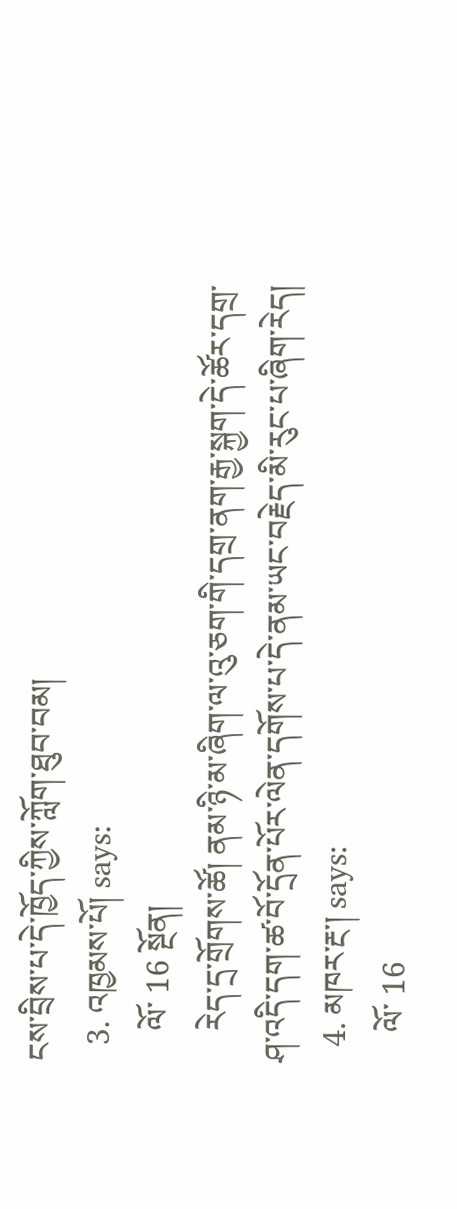ངས་བྲིས་པ་དེ་ཁྱོད་ཀྱིས་ཀློག་ཐུབ་བམ།
  3. འཁྱམས་པོ། says:
    ལོ་ 16 སྔོན།
    རེད་དྲ་གྲོགས་ཚོ། ནམ་ཉི་མ་ཞིག་ལ་འུ་ཅག་གི་དགྲ་ནག་རྒྱ་སྐྱག་དེ་ཚོར་དགྲ་ཤ་འདི་དག་ཚ་བོ་དྲོན་པོར་ལེན་དགོས་པ་དེ་ནམ་ཡང་བརྗེད་མི་རུང་པ་ཞིག་རེད།
  4. མཁར་རྔ་། says:
    ལོ་ 16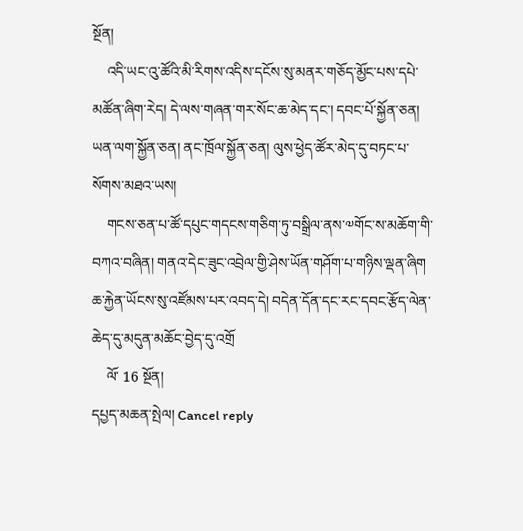སྔོན།
    འདི་ཡང་འུ་ཚོའི་མི་རིགས་འདིས་དངོས་སུ་མནར་གཅོད་མྱོང་པས་དཔེ་མཚོན་ཞིག་རེད། དེ་ལས་གཞན་གར་སོང་ཆ་མེད་དང་། དབང་པོ་སྐྱོན་ཅན། ཡན་ལག་སྐྱོན་ཅན། ནང་ཁྲོལ་སྐྱོན་ཅན། ལུས་ཕྱེད་ཚོར་མེད་དུ་བཏང་པ་སོགས་མཐའ་ཡས།
    གངས་ཅན་པ་ཚོ་དཔུང་གདངས་གཅིག་ཏུ་བསྒྲིལ་ནས་༧གོང་ས་མཆོག་གི་བཀའ་བཞིན། གནའ་དེང་ཟུང་འབྲེལ་གྱི་ཤེས་ཡོན་གཤོག་པ་གཉིས་ལྡན་ཞིག ཆ་རྐྱེན་ཡོངས་སུ་འཛོམས་པར་འབད་དེ། བདེན་དོན་དང་རང་དབང་རྩོད་ལེན་ཆེད་དུ་མདུན་མཆོང་བྱེད་དུ་འགྲོ
    ལོ་ 16 སྔོན།
དཔྱད་མཆན་སྤེལ། Cancel reply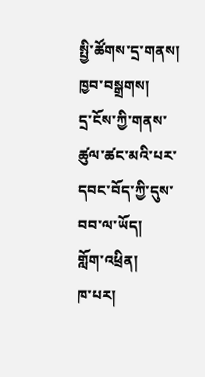སྤྱི་ཚོགས་དྲ་གནས།
ཁྱབ་བསྒྲགས།
དྲ་ངོས་ཀྱི་གནས་ཚུལ་ཚང་མའི་པར་དབང་བོད་ཀྱི་དུས་བབ་ལ་ཡོད།
གློག་འཕྲིན།
ཁ་པར།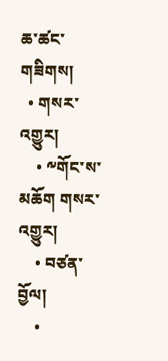ཆ་ཚང་གཟིགས།
  • གསར་འགྱུར།
    • ༸གོང་ས་མཆོག གསར་འགྱུར།
    • བཙན་བྱོལ།
    •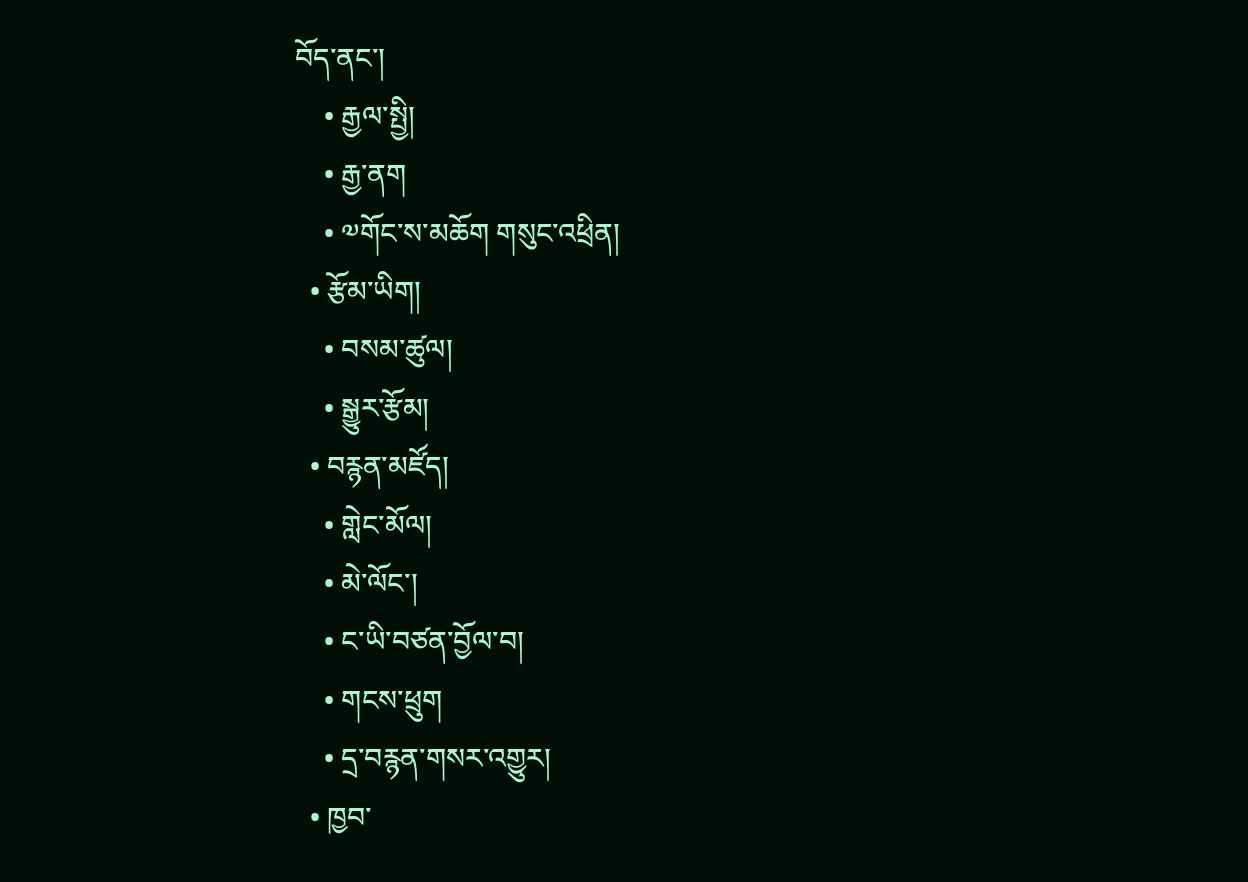བོད་ནང་།
    • རྒྱལ་སྤྱི།
    • རྒྱ་ནག
    • ༧གོང་ས་མཆོག གསུང་འཕྲིན།
  • རྩོམ་ཡིག།
    • བསམ་ཚུལ།
    • སྒྱུར་རྩོམ།
  • བརྙན་མཛོད།
    • གླེང་མོལ།
    • མེ་ལོང་།
    • ང་ཡི་བཙན་བྱོལ་བ།
    • གངས་ཕྲུག
    • དྲ་བརྙན་གསར་འགྱུར།
  • ཁྱབ་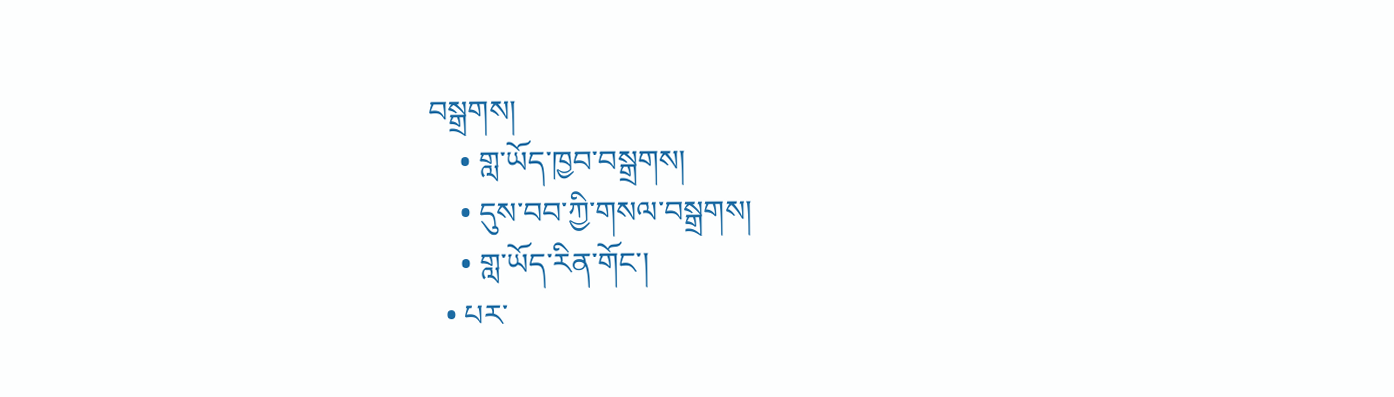བསྒྲགས།
    • གླ་ཡོད་ཁྱབ་བསྒྲགས།
    • དུས་བབ་ཀྱི་གསལ་བསྒྲགས།
    • གླ་ཡོད་རིན་གོང་།
  • པར་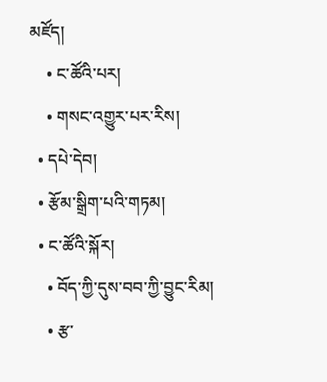མཛོད།
    • ང་ཚོའི་པར།
    • གསང་འགྱུར་པར་རིས།
  • དཔེ་དེབ།
  • རྩོམ་སྒྲིག་པའི་གཏམ།
  • ང་ཚོའི་སྐོར།
    • བོད་ཀྱི་དུས་བབ་ཀྱི་བྱུང་རིམ།
    • རྩ་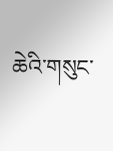ཆེའི་གསུང་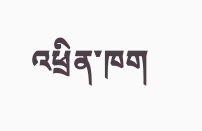འཕྲིན་ཁག